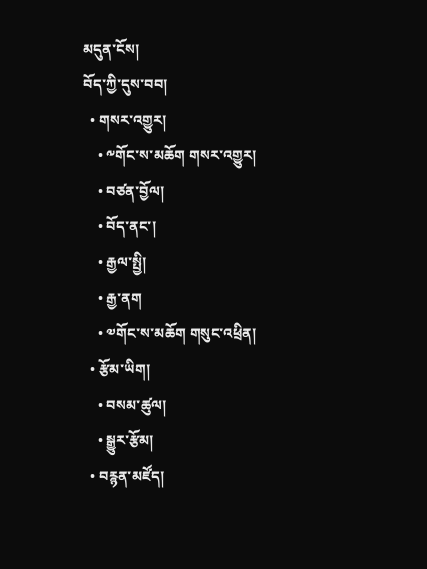མདུན་ངོས།
བོད་ཀྱི་དུས་བབ།
  • གསར་འགྱུར།
    • ༸གོང་ས་མཆོག གསར་འགྱུར།
    • བཙན་བྱོལ།
    • བོད་ནང་།
    • རྒྱལ་སྤྱི།
    • རྒྱ་ནག
    • ༧གོང་ས་མཆོག གསུང་འཕྲིན།
  • རྩོམ་ཡིག།
    • བསམ་ཚུལ།
    • སྒྱུར་རྩོམ།
  • བརྙན་མཛོད།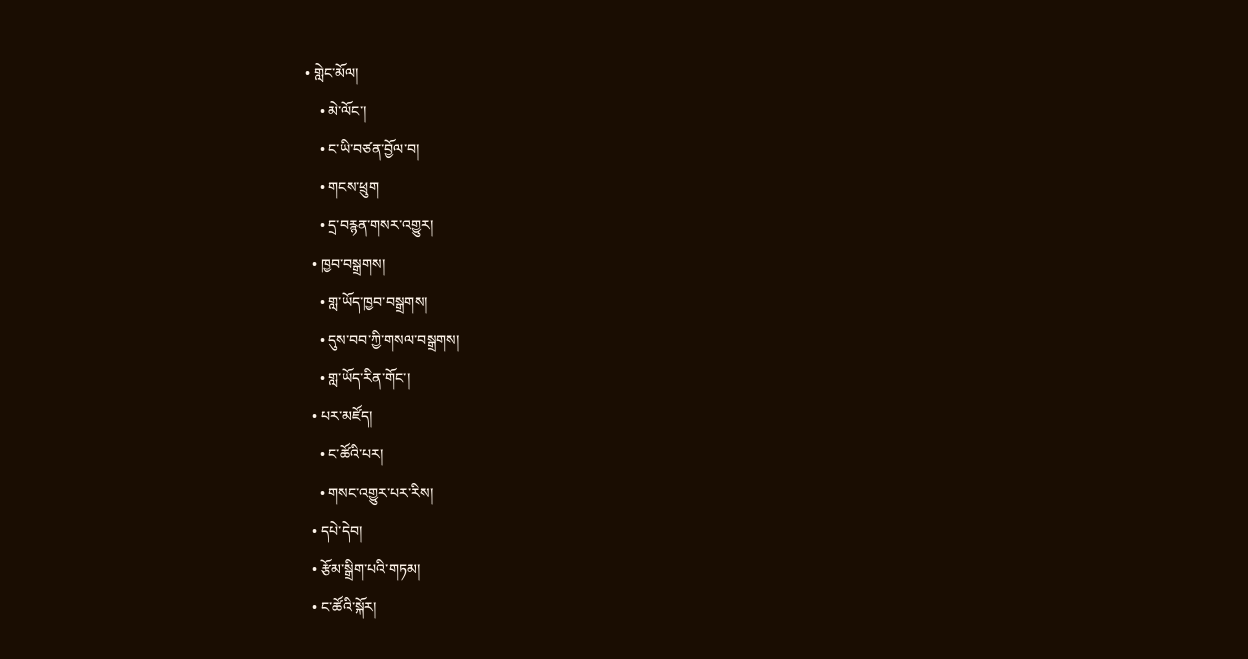• གླེང་མོལ།
    • མེ་ལོང་།
    • ང་ཡི་བཙན་བྱོལ་བ།
    • གངས་ཕྲུག
    • དྲ་བརྙན་གསར་འགྱུར།
  • ཁྱབ་བསྒྲགས།
    • གླ་ཡོད་ཁྱབ་བསྒྲགས།
    • དུས་བབ་ཀྱི་གསལ་བསྒྲགས།
    • གླ་ཡོད་རིན་གོང་།
  • པར་མཛོད།
    • ང་ཚོའི་པར།
    • གསང་འགྱུར་པར་རིས།
  • དཔེ་དེབ།
  • རྩོམ་སྒྲིག་པའི་གཏམ།
  • ང་ཚོའི་སྐོར།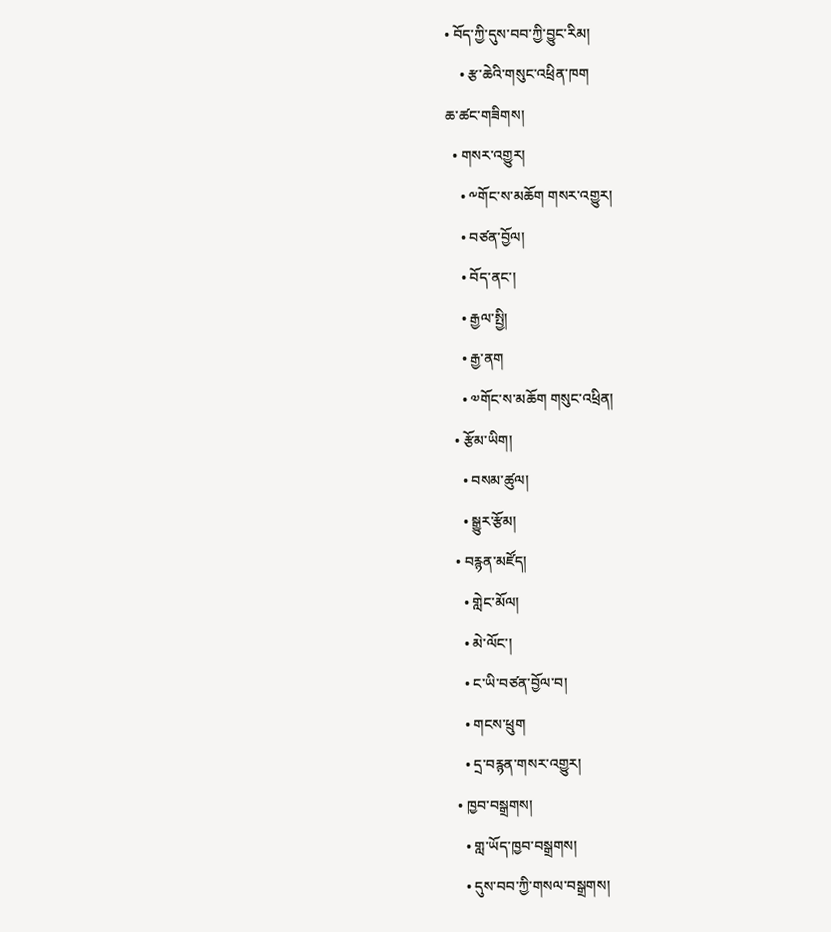• བོད་ཀྱི་དུས་བབ་ཀྱི་བྱུང་རིམ།
    • རྩ་ཆེའི་གསུང་འཕྲིན་ཁག
ཆ་ཚང་གཟིགས།
  • གསར་འགྱུར།
    • ༸གོང་ས་མཆོག གསར་འགྱུར།
    • བཙན་བྱོལ།
    • བོད་ནང་།
    • རྒྱལ་སྤྱི།
    • རྒྱ་ནག
    • ༧གོང་ས་མཆོག གསུང་འཕྲིན།
  • རྩོམ་ཡིག།
    • བསམ་ཚུལ།
    • སྒྱུར་རྩོམ།
  • བརྙན་མཛོད།
    • གླེང་མོལ།
    • མེ་ལོང་།
    • ང་ཡི་བཙན་བྱོལ་བ།
    • གངས་ཕྲུག
    • དྲ་བརྙན་གསར་འགྱུར།
  • ཁྱབ་བསྒྲགས།
    • གླ་ཡོད་ཁྱབ་བསྒྲགས།
    • དུས་བབ་ཀྱི་གསལ་བསྒྲགས།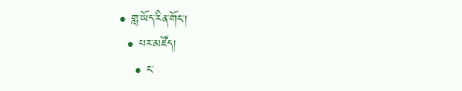• གླ་ཡོད་རིན་གོང་།
  • པར་མཛོད།
    • ང་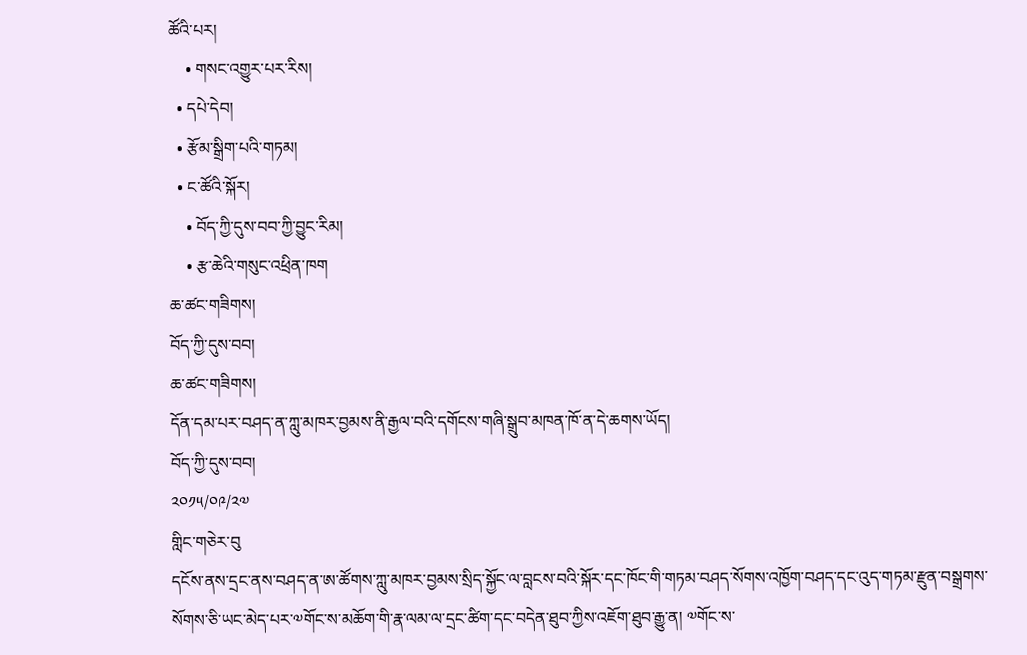ཚོའི་པར།
    • གསང་འགྱུར་པར་རིས།
  • དཔེ་དེབ།
  • རྩོམ་སྒྲིག་པའི་གཏམ།
  • ང་ཚོའི་སྐོར།
    • བོད་ཀྱི་དུས་བབ་ཀྱི་བྱུང་རིམ།
    • རྩ་ཆེའི་གསུང་འཕྲིན་ཁག
ཆ་ཚང་གཟིགས།
བོད་ཀྱི་དུས་བབ།
ཆ་ཚང་གཟིགས།
དོན་དམ་པར་བཤད་ན་ཀླུ་མཁར་བྱམས་ནི་རྒྱལ་བའི་དགོངས་གཞི་སྒྲུབ་མཁན་ཁོ་ན་དེ་ཆགས་ཡོད།
བོད་ཀྱི་དུས་བབ།
༢༠༡༥/༠༩/༢༧
གླིང་གཅེར་བུ
དངོས་ནས་དྲང་ནས་བཤད་ན་ཨ་ཚོགས་ཀླུ་མཁར་བྱམས་སྲིད་སྐྱོང་ལ་བླངས་བའི་སྐོར་དང་ཁོང་གི་གཏམ་བཤད་སོགས་འཁྱོག་བཤད་དང་འུད་གཏམ་རྫུན་བསྒྲགས་སོགས་ཅི་ཡང་མེད་པར་༧གོང་ས་མཆོག་གི་རྣ་ལམ་ལ་དྲང་ཚིག་དང་བདེན་ཐུབ་ཀྱིས་འཇོག་ཐུབ་རྒྱུ་ན། ༧གོང་ས་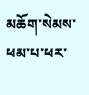མཆོག་སེམས་ཕམ་པ་ཕར་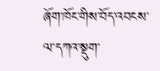ཞོག་ཁོང་གིས་བོད་འབངས་ལ་དཀའ་སྡུག་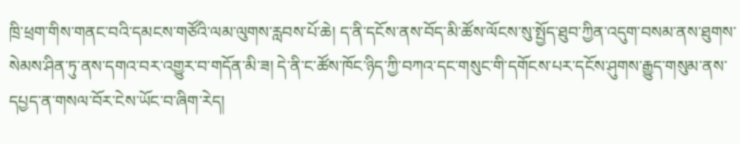ཁྲི་ཕྲག་གིས་གནང་བའི་དམངས་གཙོའི་ལམ་ལུགས་རླབས་པོ་ཆེ། ད་ནི་དངོས་ནས་བོད་མི་ཚོས་ལོངས་སུ་སྤྱོད་ཐུབ་ཀྱིན་འདུག་བསམ་ནས་ཐུགས་སེམས་ཤིན་ཏུ་ནས་དགའ་བར་འགྱུར་བ་གདོན་མི་ཟ། དེ་ནི་ང་ཚོས་ཁོང་ཉིད་ཀྱི་བཀའ་དང་གསུང་གི་དགོངས་པར་དངོས་ཤུགས་རྒྱུད་གསུམ་ནས་དཔྱད་ན་གསལ་བོར་ངེས་ཡོང་བ་ཞིག་རེད།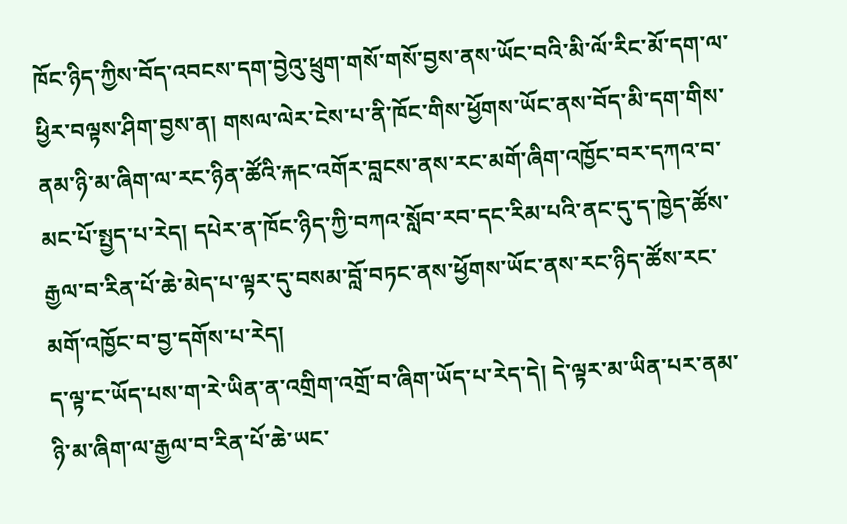ཁོང་ཉིད་ཀྱིས་བོད་འབངས་དག་བྱེའུ་ཕྲུག་གསོ་གསོ་བྱས་ནས་ཡོང་བའི་མི་ལོ་རིང་མོ་དག་ལ་ཕྱིར་བལྟས་ཤིག་བྱས་ན། གསལ་ལེར་ངེས་པ་ནི་ཁོང་གིས་ཕྱོགས་ཡོང་ནས་བོད་མི་དག་གིས་ནམ་ཉི་མ་ཞིག་ལ་རང་ཉིན་ཚོའི་རྐང་འགོར་བླངས་ནས་རང་མགོ་ཞིག་འཁྱོང་བར་དཀའ་བ་མང་པོ་སྤྱད་པ་རེད། དཔེར་ན་ཁོང་ཉིད་ཀྱི་བཀའ་སློབ་རབ་དང་རིམ་པའི་ནང་དུ་ད་ཁྱེད་ཚོས་རྒྱལ་བ་རིན་པོ་ཆེ་མེད་པ་ལྟར་དུ་བསམ་བློ་བཏང་ནས་ཕྱོགས་ཡོང་ནས་རང་ཉིད་ཚོས་རང་མགོ་འཁྱོང་བ་བྱ་དགོས་པ་རེད།
ད་ལྟ་ང་ཡོད་པས་ག་རེ་ཡིན་ན་འགྲིག་འགྲོ་བ་ཞིག་ཡོད་པ་རེད་དེ། དེ་ལྟར་མ་ཡིན་པར་ནམ་ཉི་མ་ཞིག་ལ་རྒྱལ་བ་རིན་པོ་ཆེ་ཡང་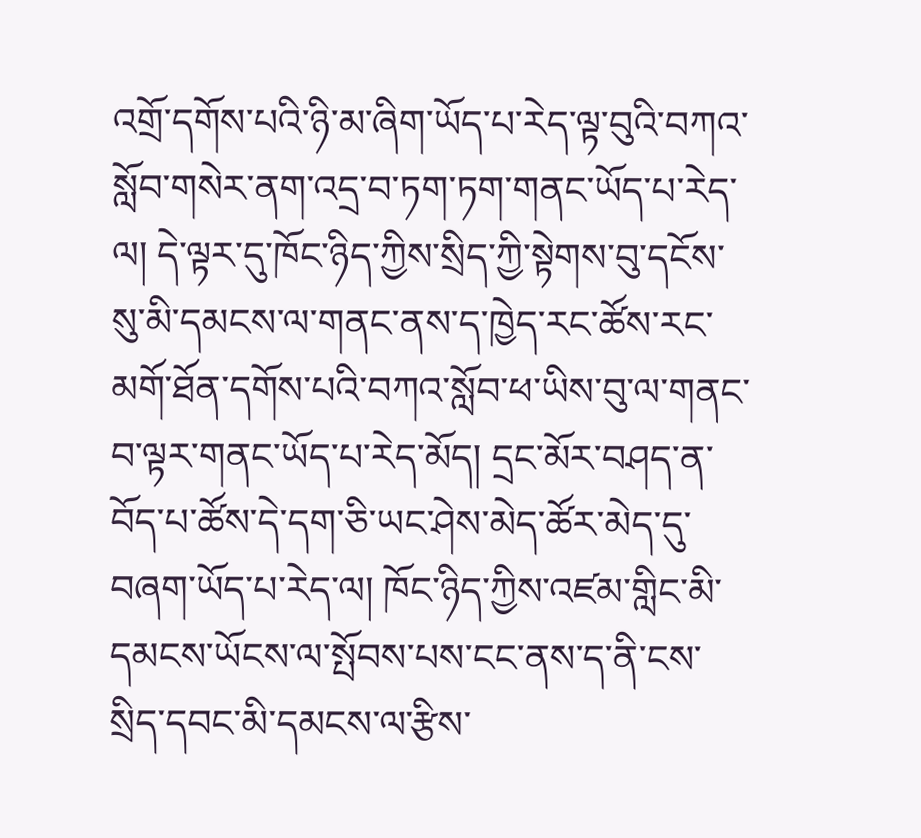འགྲོ་དགོས་པའི་ཉི་མ་ཞིག་ཡོད་པ་རེད་ལྟ་བུའི་བཀའ་སློབ་གསེར་ནག་འདྲ་བ་ཏག་ཏག་གནང་ཡོད་པ་རེད་ལ། དེ་ལྟར་དུ་ཁོང་ཉིད་ཀྱིས་སྲིད་ཀྱི་སྟེགས་བུ་དངོས་སུ་མི་དམངས་ལ་གནང་ནས་ད་ཁྱེད་རང་ཚོས་རང་མགོ་ཐོན་དགོས་པའི་བཀའ་སློབ་ཕ་ཡིས་བུ་ལ་གནང་བ་ལྟར་གནང་ཡོད་པ་རེད་མོད། དྲང་མོར་བཤད་ན་བོད་པ་ཚོས་དེ་དག་ཅི་ཡང་ཤེས་མེད་ཚོར་མེད་དུ་བཞག་ཡོད་པ་རེད་ལ། ཁོང་ཉིད་ཀྱིས་འཛམ་གླིང་མི་དམངས་ཡོངས་ལ་སྤོབས་པས་ངང་ནས་ད་ནི་ངས་སྲིད་དབང་མི་དམངས་ལ་རྩིས་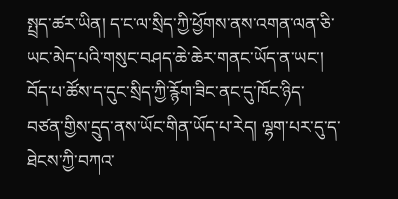སྤྲད་ཚར་ཡིན། ད་ང་ལ་སྲིད་ཀྱི་ཕྱོགས་ནས་འགན་ལན་ཅི་ཡང་མེད་པའི་གསུང་བཤད་ཆེ་ཆེར་གནང་ཡོད་ན་ཡང་། བོད་པ་ཚོས་ད་དུང་སྲིད་ཀྱི་རྙོག་ཟིང་ནང་དུ་ཁོང་ཉིད་བཙན་གྱིས་དྲུད་ནས་ཡོང་གིན་ཡོད་པ་རེད། ལྷག་པར་དུ་ད་ཐེངས་ཀྱི་བཀའ་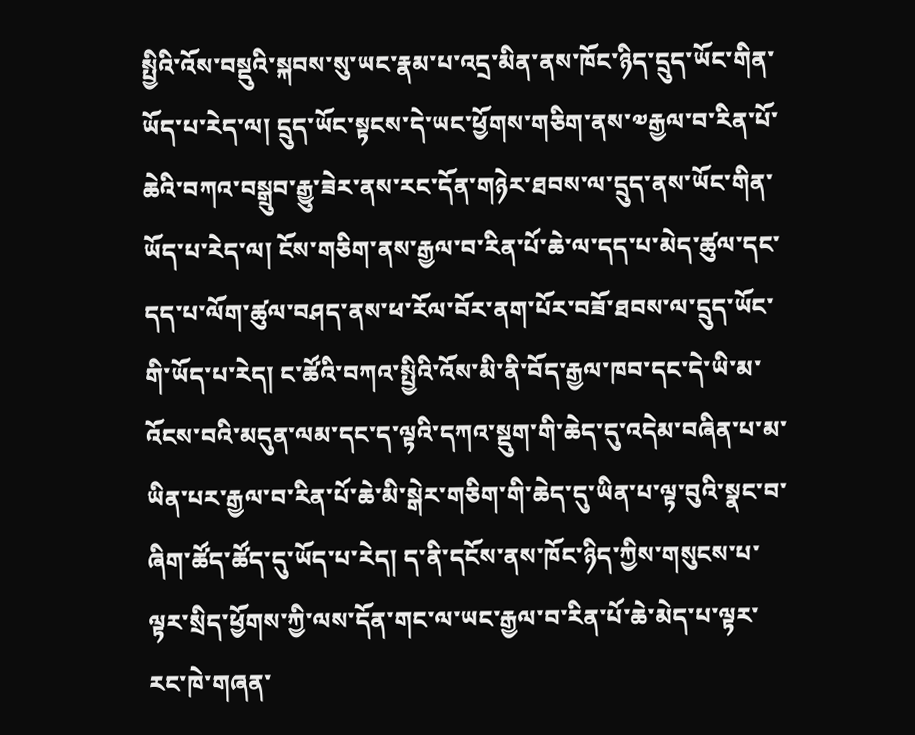སྤྱིའི་འོས་བསྡུའི་སྐབས་སུ་ཡང་རྣམ་པ་འདྲ་མིན་ནས་ཁོང་ཉིད་དྲུད་ཡོང་གིན་ཡོད་པ་རེད་ལ། དྲུད་ཡོང་སྟངས་དེ་ཡང་ཕྱོགས་གཅིག་ནས་༧རྒྱལ་བ་རིན་པོ་ཆེའི་བཀའ་བསྒྲུབ་རྒྱུ་ཟེར་ནས་རང་དོན་གཉེར་ཐབས་ལ་དྲུད་ནས་ཡོང་གིན་ཡོད་པ་རེད་ལ། ངོས་གཅིག་ནས་རྒྱལ་བ་རིན་པོ་ཆེ་ལ་དད་པ་མེད་ཚུལ་དང་དད་པ་ལོག་ཚུལ་བཤད་ནས་ཕ་རོལ་བོར་ནག་པོར་བཟོ་ཐབས་ལ་དྲུད་ཡོང་གི་ཡོད་པ་རེད། ང་ཚོའི་བཀའ་སྤྱིའི་འོས་མི་ནི་བོད་རྒྱལ་ཁབ་དང་དེ་ཡི་མ་འོངས་བའི་མདུན་ལམ་དང་ད་ལྟའི་དཀའ་སྡུག་གི་ཆེད་དུ་འདེམ་བཞིན་པ་མ་ཡིན་པར་རྒྱལ་བ་རིན་པོ་ཆེ་མི་སྒེར་གཅིག་གི་ཆེད་དུ་ཡིན་པ་ལྟ་བུའི་སྣང་བ་ཞིག་ཚོད་ཚོད་དུ་ཡོད་པ་རེད། ད་ནི་དངོས་ནས་ཁོང་ཉིད་ཀྱིས་གསུངས་པ་ལྟར་སྲིད་ཕྱོགས་ཀྱི་ལས་དོན་གང་ལ་ཡང་རྒྱལ་བ་རིན་པོ་ཆེ་མེད་པ་ལྟར་རང་ཁེ་གཞན་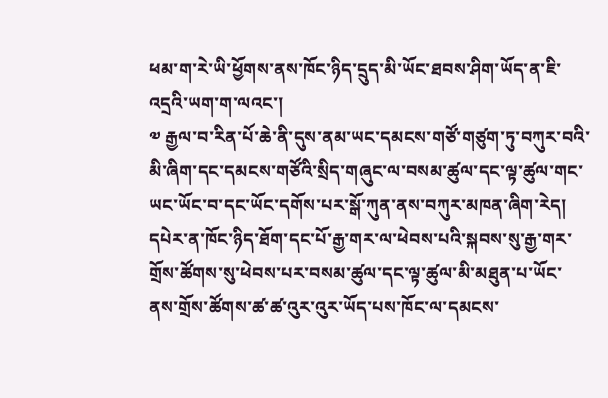ཕམ་ག་རེ་ཡི་ཕྱོགས་ནས་ཁོང་ཉིད་དྲུད་མི་ཡོང་ཐབས་ཤིག་ཡོད་ན་ཇི་འདྲའི་ཡག་ག་ལའང་།
༧ རྒྱལ་བ་རིན་པོ་ཆེ་ནི་དུས་ནམ་ཡང་དམངས་གཙོ་གཙུག་ཏུ་བཀུར་བའི་མི་ཞིག་དང་དམངས་གཙོའི་སྲིད་གཞུང་ལ་བསམ་ཚུལ་དང་ལྟ་ཚུལ་གང་ཡང་ཡོང་བ་དང་ཡོང་དགོས་པར་སྒོ་ཀུན་ནས་བཀུར་མཁན་ཞིག་རེད། དཔེར་ན་ཁོང་ཉིད་ཐོག་དང་པོ་རྒྱ་གར་ལ་ཕེབས་པའི་སྐབས་སུ་རྒྱ་གར་གྲོས་ཚོགས་སུ་ཕེབས་པར་བསམ་ཚུལ་དང་ལྟ་ཚུལ་མི་མཐུན་པ་ཡོང་ནས་གྲོས་ཚོགས་ཚ་ཚ་འུར་འུར་ཡོད་པས་ཁོང་ལ་དམངས་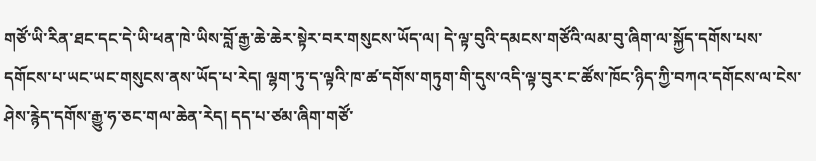གཙོ་ཡི་རིན་ཐང་དང་དེ་ཡི་ཕན་ཁེ་ཡིས་བློ་རྒྱ་ཆེ་ཆེར་སྟེར་བར་གསུངས་ཡོད་ལ། དེ་ལྟ་བུའི་དམངས་གཙོའི་ལམ་བུ་ཞིག་ལ་སྐྱོད་དགོས་པས་དགོངས་པ་ཡང་ཡང་གསུངས་ནས་ཡོད་པ་རེད། ལྷག་ཏུ་ད་ལྟའི་ཁ་ཚ་དགོས་གཏུག་གི་དུས་འདི་ལྟ་བུར་ང་ཚོས་ཁོང་ཉིད་ཀྱི་བཀའ་དགོངས་ལ་ངེས་ཤེས་རྙེད་དགོས་རྒྱུ་ཧ་ཅང་གལ་ཆེན་རེད། དད་པ་ཙམ་ཞིག་གཙོ་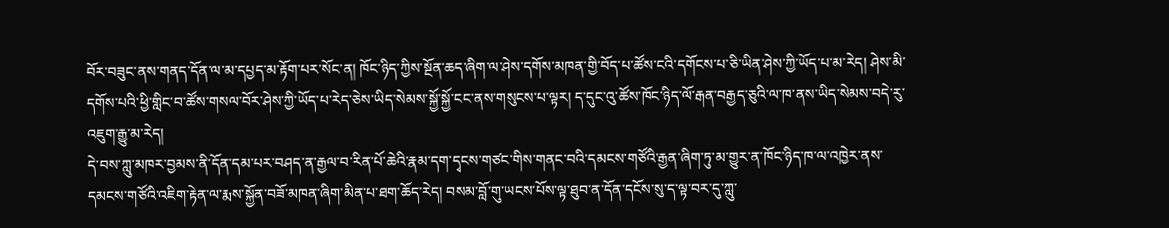བོར་བཟུང་ནས་གནད་དོན་ལ་མ་དཔྱད་མ་རྟོག་པར་སོང་ན། ཁོང་ཉིད་ཀྱིས་སྔོན་ཆད་ཞིག་ལ་ཤེས་དགོས་མཁན་གྱི་བོད་པ་ཚོས་ངའི་དགོངས་པ་ཅི་ཡིན་ཤེས་ཀྱི་ཡོད་པ་མ་རེད། ཤེས་མི་དགོས་པའི་ཕྱི་གླིང་བ་ཚོས་གསལ་བོར་ཤེས་ཀྱི་ཡོད་པ་རེད་ཅེས་ཡིད་སེམས་སྐྱོ་སྐྱོ་ངང་ནས་གསུངས་པ་ལྟར། ད་དུང་འུ་ཚོས་ཁོང་ཉིད་ལོ་རྒན་བརྒྱད་ཅུའི་ལ་ཁ་ནས་ཡིད་སེམས་བདེ་རུ་འཇུག་རྒྱུ་མ་རེད།
དེ་བས་ཀླུ་མཁར་བྱམས་ནི་དོན་དམ་པར་བཤད་ན་རྒྱལ་བ་རིན་པོ་ཆེའི་རྣམ་དག་དྭངས་གཙང་གིས་གནང་བའི་དམངས་གཙོའི་རྒྱན་ཞིག་ཏུ་མ་གྱུར་ན་ཁོང་ཉིད་ཁ་ལ་འཁྱེར་ནས་དམངས་གཙོའི་འཇིག་རྟེན་ལ་རྨས་སྐྱོན་བཟོ་མཁན་ཞིག་མིན་པ་ཐག་ཆོད་རེད། བསམ་བློ་གུ་ཡངས་པོས་ལྟ་ཐུབ་ན་དོན་དངོས་སུ་ད་ལྟ་བར་དུ་ཀླུ་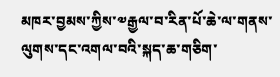མཁར་བྱམས་ཀྱིས་༧རྒྱལ་བ་རིན་པོ་ཆེ་ལ་གནས་ལུགས་དང་འགལ་བའི་སྐད་ཆ་གཅིག་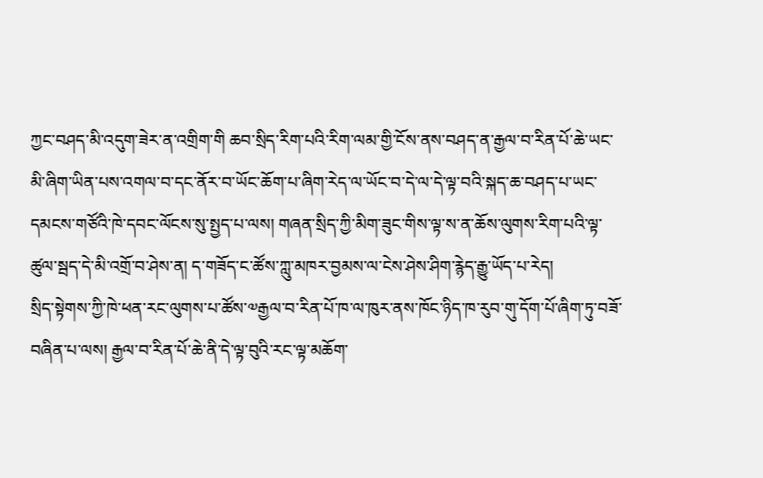ཀྱང་བཤད་མི་འདུག་ཟེར་ན་འགྲིག་གི ཆབ་སྲིད་རིག་པའི་རིག་ལམ་གྱི་ངོས་ནས་བཤད་ན་རྒྱལ་བ་རིན་པོ་ཆེ་ཡང་མི་ཞིག་ཡིན་པས་འགལ་བ་དང་ནོར་བ་ཡོང་ཆོག་པ་ཞིག་རེད་ལ་ཡོང་བ་དེ་ལ་དེ་ལྟ་བའི་སྐད་ཆ་བཤད་པ་ཡང་དམངས་གཙོའི་ཁེ་དབང་ལོངས་སུ་སྤྱད་པ་ལས། གཞན་སྲིད་ཀྱི་མིག་ཟུང་གིས་ལྟ་ས་ན་ཆོས་ལུགས་རིག་པའི་ལྟ་ཚུལ་སྦད་དེ་མི་འགྲོ་བ་ཤེས་ན། ད་གཟོད་ང་ཚོས་ཀླུ་མཁར་བྱམས་ལ་ངེས་ཤེས་ཤིག་རྙེད་རྒྱུ་ཡོད་པ་རེད།
སྲིད་སྟེགས་ཀྱི་ཁེ་ཕན་རང་ལུགས་པ་ཚོས་༧རྒྱལ་བ་རིན་པོ་ཁ་ལ་ཁུར་ནས་ཁོང་ཉིད་ཁ་རུབ་གུ་དོག་པོ་ཞིག་ཏུ་བཟོ་བཞིན་པ་ལས། རྒྱལ་བ་རིན་པོ་ཆེ་ནི་དེ་ལྟ་བུའི་རང་ལྟ་མཆོག་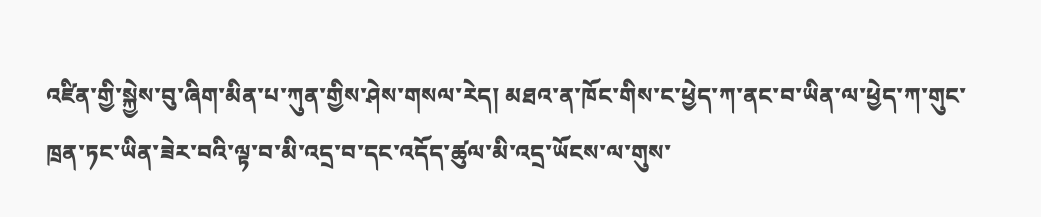འཛིན་གྱི་སྐྱེས་བུ་ཞིག་མིན་པ་ཀུན་གྱིས་ཤེས་གསལ་རེད། མཐའ་ན་ཁོང་གིས་ང་ཕྱེད་ཀ་ནང་བ་ཡིན་ལ་ཕྱེད་ཀ་གུང་ཁྲན་ཏང་ཡིན་ཟེར་བའི་ལྟ་བ་མི་འདྲ་བ་དང་འདོད་ཚུལ་མི་འདྲ་ཡོངས་ལ་གུས་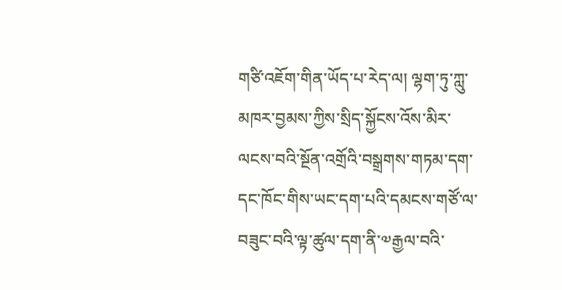གཙི་འཇོག་གིན་ཡོད་པ་རེད་ལ། ལྷག་ཏུ་ཀླུ་མཁར་བྱམས་ཀྱིས་སྲིད་སྐྱོངས་འོས་མིར་ལངས་བའི་སྔོན་འགྲོའི་བསྒྲགས་གཏམ་དག་དང་ཁོང་གིས་ཡང་དག་པའི་དམངས་གཙོ་ལ་བཟུང་བའི་ལྟ་ཚུལ་དག་ནི་༧རྒྱལ་བའི་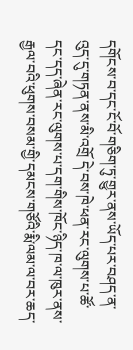དགོངས་བ་དང་ངོ་བོ་གཅིག་ཏུ་གྱུར་ནས་ཡོད་པར་བཤད་ན་འུད་དུ་གཏན་ནས་མི་འགྲོ དེ་བས་ཁེ་ཕན་རང་ལུགས་པ་ཚོ་དང་དད་ཞེན་རང་ལུགས་པ་དག་གིས་ཁོང་ཉིད་ཁ་ལ་ཁུར་ནས་རྒྱལ་བའི་ཕུགས་བསམ་གྱི་དམངས་གཙོའི་རྨི་ལམ་ལ་བར་ཆད་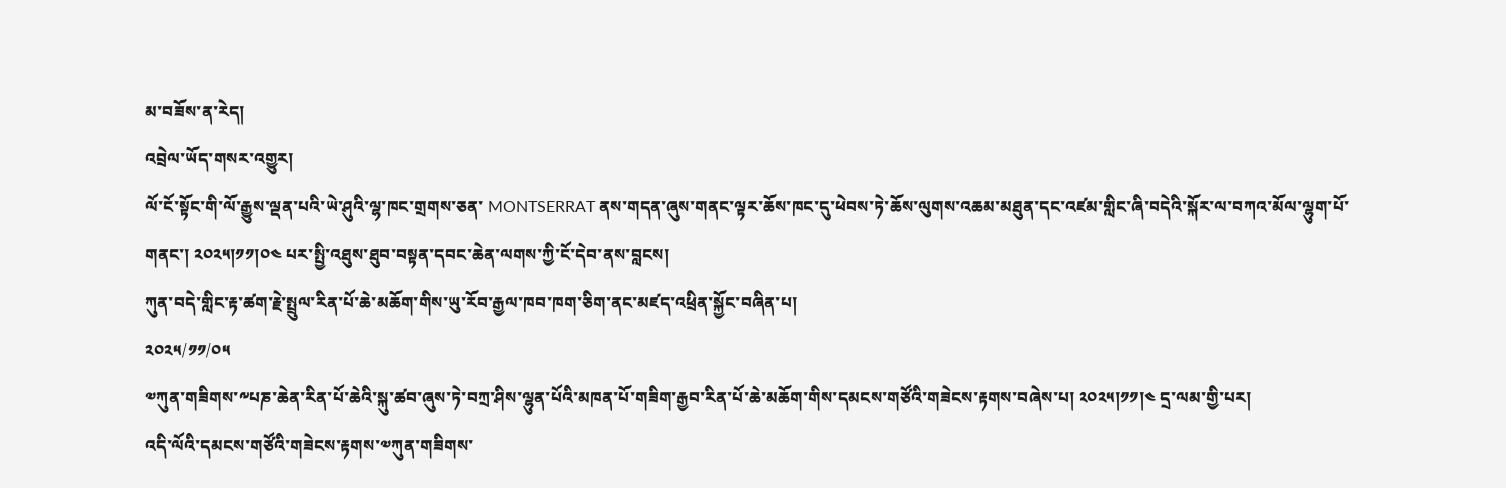མ་བཟོས་ན་རེད།
འབྲེལ་ཡོད་གསར་འགྱུར།
ལོ་ངོ་སྟོང་གི་ལོ་རྒྱུས་ལྡན་པའི་ཡེ་ཤུའི་ལྷ་ཁང་གྲགས་ཅན་ MONTSERRAT ནས་གདན་ཞུས་གནང་ལྟར་ཆོས་ཁང་དུ་ཕེབས་ཏེ་ཆོས་ལུགས་འཆམ་མཐུན་དང་འཛམ་གླིང་ཞི་བདེའི་སྐོར་ལ་བཀའ་མོལ་ལྷུག་པོ་གནང་། ༢༠༢༥།༡༡།༠༤ པར་སྤྱི་འཐུས་ཐུབ་བསྟན་དབང་ཆེན་ལགས་ཀྱི་ངོ་དེབ་ནས་བླངས།
ཀུན་བདེ་གླིང་རྟ་ཚག་རྗེ་སྤྲུལ་རིན་པོ་ཆེ་མཆོག་གིས་ཡུ་རོབ་རྒྱལ་ཁབ་ཁག་ཅིག་ནང་མཛད་འཕྲིན་སྐྱོང་བཞིན་པ།
༢༠༢༥/༡༡/༠༥
༧ཀུན་གཟིགས་༸པཎ་ཆེན་རིན་པོ་ཆེའི་སྐུ་ཚབ་ཞུས་ཏེ་བཀྲ་ཤིས་ལྷུན་པོའི་མཁན་པོ་གཟིག་རྒྱབ་རིན་པོ་ཆེ་མཆོག་གིས་དམངས་གཙོའི་གཟེངས་རྟགས་བཞེས་པ། ༢༠༢༥།༡༡།༤ དྲ་ལམ་གྱི་པར།
འདི་ལོའི་དམངས་གཙོའི་གཟེངས་རྟགས་༧ཀུན་གཟིགས་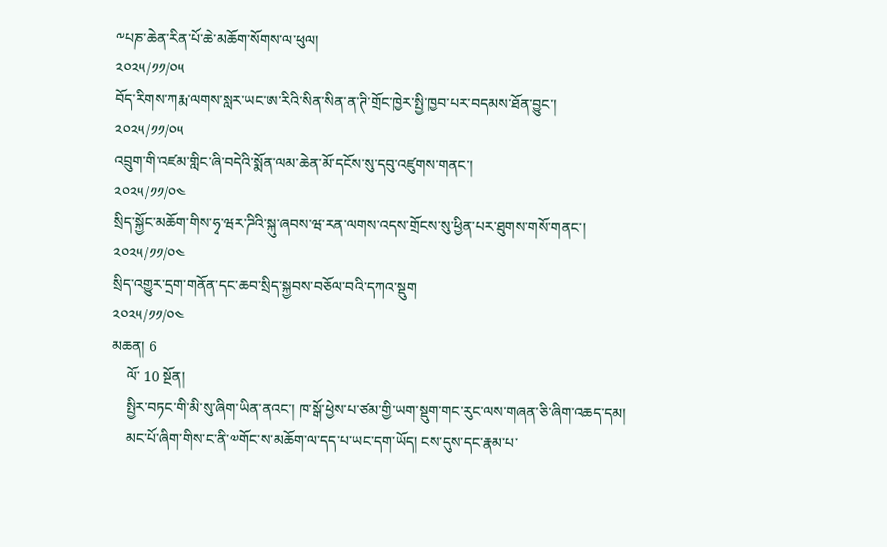༸པཎ་ཆེན་རིན་པོ་ཆེ་མཆོག་སོགས་ལ་ཕུལ།
༢༠༢༥/༡༡/༠༥
བོད་རིགས་ཀརྨ་ལགས་སླར་ཡང་ཨ་རིའི་སིན་སིན་ན་ཊི་གྲོང་ཁྱེར་སྤྱི་ཁྱབ་པར་བདམས་ཐོན་བྱུང་།
༢༠༢༥/༡༡/༠༥
འབྲུག་གི་འཛམ་གླིང་ཞི་བདེའི་སྨོན་ལམ་ཆེན་མོ་དངོས་སུ་དབུ་འཛུགས་གནང་།
༢༠༢༥/༡༡/༠༤
སྲིད་སྐྱོང་མཆོག་གིས་ཧྭ་ཝར་ཌིའི་སྐུ་ཞབས་ཝ་རན་ལགས་འདས་གྲོངས་སུ་ཕྱིན་པར་ཐུགས་གསོ་གནང་།
༢༠༢༥/༡༡/༠༤
སྲིད་འགྱུར་དྲག་གནོན་དང་ཆབ་སྲིད་སྐྱབས་བཅོལ་བའི་དཀའ་སྡུག
༢༠༢༥/༡༡/༠༤
མཆན། 6
    ལོ་ 10 སྔོན།
    སྤྱིར་བཏང་གི་མི་སུ་ཞིག་ཡིན་ནའང་། ཁ་སྒོ་ཕྱེས་པ་ཙམ་གྱི་ཡག་སྡུག་གང་རུང་ལས་གཞན་ཅི་ཞིག་འཆད་དམ།
    མང་པོ་ཞིག་གིས་ང་ནི་༧གོང་ས་མཆོག་ལ་དད་པ་ཡང་དག་ཡོད། ངས་དུས་དང་རྣམ་པ་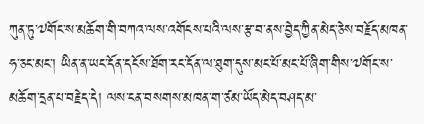ཀུན་ཏུ་༧གོང་ས་མཆོག་གི་བཀའ་ལས་འགོངས་པའི་ལས་རྩ་བ་ནས་བྱེད་ཀྱིན་མེད་ཅེས་བརྗོད་མཁན་ཧ་ཅང་མང་། ཡིན་ན་ཡང་དོན་དངོས་ཐོག་རང་དོན་ལ་ཐུག་དུས་མང་པོ་མང་པོ་ཞིག་གིས་༧གོང་ས་མཆོག་དྲན་པ་བརྗེད་དེ། ལས་ངན་བསགས་མཁན་ག་ཙམ་ཡོད་མེད་བཤད་མ་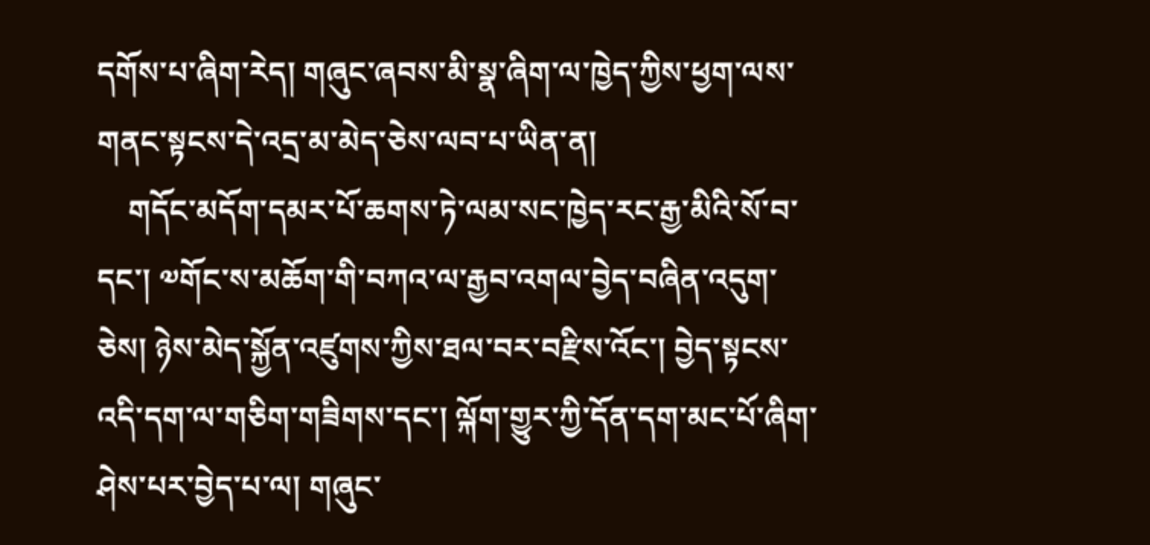དགོས་པ་ཞིག་རེད། གཞུང་ཞབས་མི་སྣ་ཞིག་ལ་ཁྱེད་ཀྱིས་ཕྱག་ལས་གནང་སྟངས་དེ་འདྲ་མ་མེད་ཅེས་ལབ་པ་ཡིན་ན།
    གདོང་མདོག་དམར་པོ་ཆགས་ཏེ་ལམ་སང་ཁྱེད་རང་རྒྱ་མིའི་སོ་བ་དང་། ༧གོང་ས་མཆོག་གི་བཀའ་ལ་རྒྱབ་འགལ་བྱེད་བཞིན་འདུག་ཅེས། ཉེས་མེད་སྐྱོན་འཛུགས་ཀྱིས་ཐལ་བར་བརྫིས་འོང་། བྱེད་སྟངས་འདི་དག་ལ་གཅིག་གཟིགས་དང་། ལྐོག་གྱུར་ཀྱི་དོན་དག་མང་པོ་ཞིག་ཤེས་པར་བྱེད་པ་ལ། གཞུང་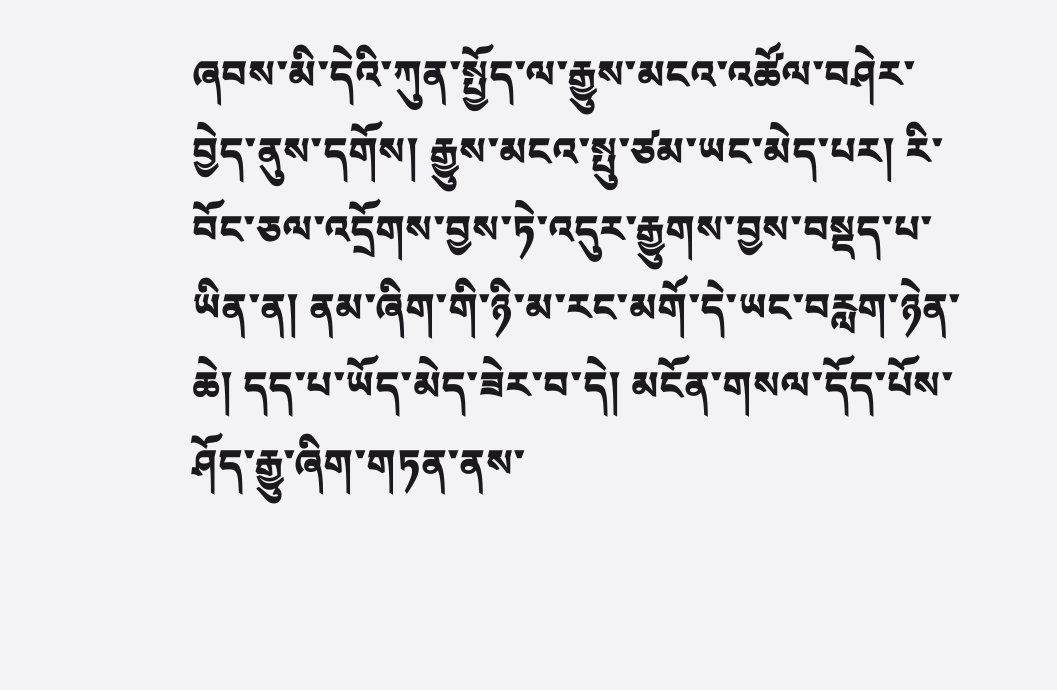ཞབས་མི་དེའི་ཀུན་སྤྱོད་ལ་རྒྱུས་མངའ་འཚོལ་བཤེར་བྱེད་ནུས་དགོས། རྒྱུས་མངའ་སྤུ་ཙམ་ཡང་མེད་པར། རི་བོང་ཅལ་འདྲོགས་བྱས་ཏེ་འདུར་རྒྱུགས་བྱས་བསྡད་པ་ཡིན་ན། ནམ་ཞིག་གི་ཉི་མ་རང་མགོ་དེ་ཡང་བརླག་ཉེན་ཆེ། དད་པ་ཡོད་མེད་ཟེར་བ་དེ། མངོན་གསལ་དོད་པོས་ཤོད་རྒྱུ་ཞིག་གཏན་ནས་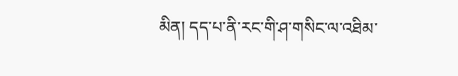མིན། དད་པ་ནི་རང་གི་ཤ་གསིང་ལ་འཐིམ་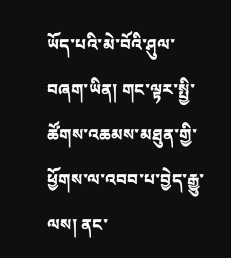ཡོད་པའི་མེ་བོའི་ཤུལ་བཞག་ཡིན། གང་ལྟར་སྤྱི་ཚོགས་འཆམས་མཐུན་གྱི་ཕྱོགས་ལ་འབབ་པ་བྱེད་རྒྱུ་ལས། ནང་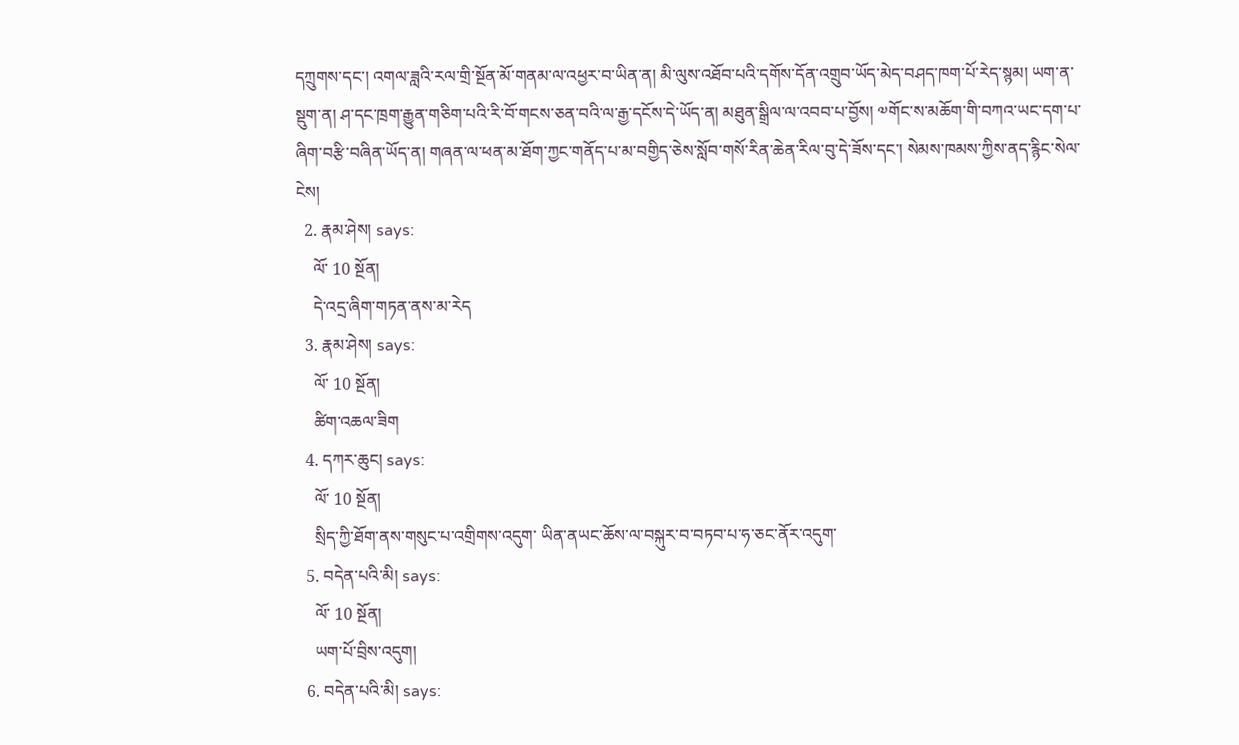དཀྲུགས་དང་། འགལ་ཟླའི་རལ་གྲི་སྔོན་མོ་གནམ་ལ་འཕྱར་བ་ཡིན་ན། མི་ལུས་འཐོབ་པའི་དགོས་དོན་འགྲུབ་ཡོད་མེད་བཤད་ཁག་པོ་རེད་སྙམ། ཡག་ན་སྡུག་ན། ཤ་དང་ཁྲག་རྒྱུན་གཅིག་པའི་རི་བོ་གངས་ཅན་བའི་ལ་རྒྱ་དངོས་དེ་ཡོད་ན། མཐུན་སྒྲིལ་ལ་འབབ་པ་བྱོས། ༧གོང་ས་མཆོག་གི་བཀའ་ཡང་དག་པ་ཞིག་བརྩི་བཞིན་ཡོད་ན། གཞན་ལ་ཕན་མ་ཐོག་ཀྱང་གནོད་པ་མ་བགྱིད་ཅེས་སློབ་གསོ་རིན་ཆེན་རིལ་བུ་དེ་ཟོས་དང་། སེམས་ཁམས་ཀྱིས་ནད་རྙིང་སེལ་ངེས།
  2. རྣམ་ཤེས། says:
    ལོ་ 10 སྔོན།
    དེ་འདྲ་ཞིག་གཏན་ནས་མ་རེད
  3. རྣམ་ཤེས། says:
    ལོ་ 10 སྔོན།
    ཚིག་འཆལ་ཟིག
  4. དཀར་ཆུང། says:
    ལོ་ 10 སྔོན།
    སྲིད་ཀྱི་ཐོག་ནས་གསུང་པ་འགྲིགས་འདུག་ ཡིན་ནཡང་ཆོས་ལ་བསྐུར་བ་བཏབ་པ་ཧ་ཅང་ནོར་འདུག་
  5. བདེན་པའི་མི། says:
    ལོ་ 10 སྔོན།
    ཡག་པོ་བྲིས་འདུག།
  6. བདེན་པའི་མི། says: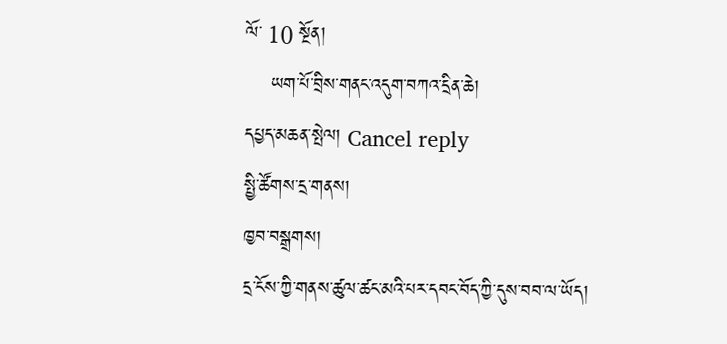ལོ་ 10 སྔོན།
    ཡག་པོ་བྲིས་གནང་འདུག་བཀའ་དྲིན་ཆེ།
དཔྱད་མཆན་སྤེལ། Cancel reply
སྤྱི་ཚོགས་དྲ་གནས།
ཁྱབ་བསྒྲགས།
དྲ་ངོས་ཀྱི་གནས་ཚུལ་ཚང་མའི་པར་དབང་བོད་ཀྱི་དུས་བབ་ལ་ཡོད།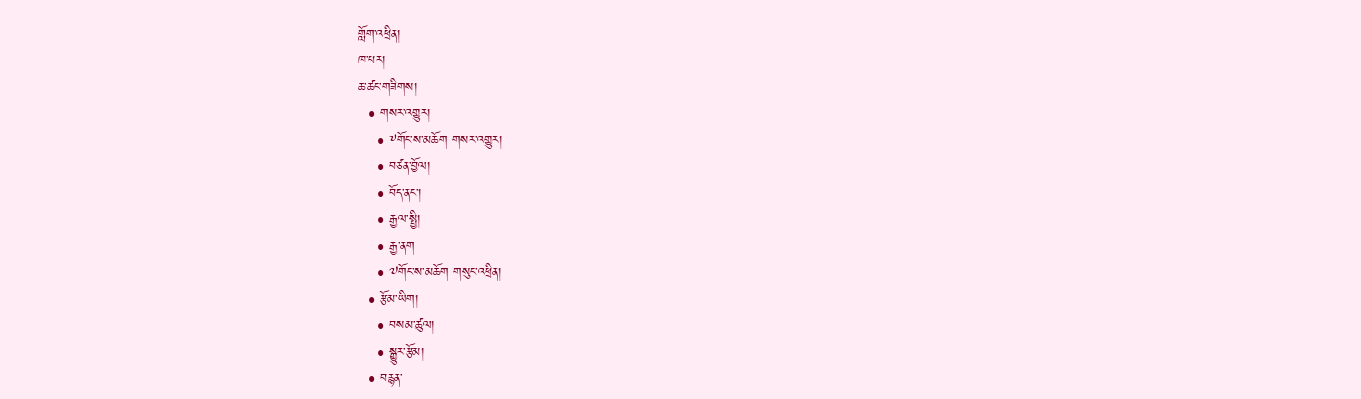གློག་འཕྲིན།
ཁ་པར།
ཆ་ཚང་གཟིགས།
  • གསར་འགྱུར།
    • ༸གོང་ས་མཆོག གསར་འགྱུར།
    • བཙན་བྱོལ།
    • བོད་ནང་།
    • རྒྱལ་སྤྱི།
    • རྒྱ་ནག
    • ༧གོང་ས་མཆོག གསུང་འཕྲིན།
  • རྩོམ་ཡིག།
    • བསམ་ཚུལ།
    • སྒྱུར་རྩོམ།
  • བརྙན་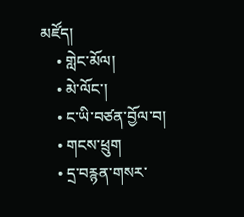མཛོད།
    • གླེང་མོལ།
    • མེ་ལོང་།
    • ང་ཡི་བཙན་བྱོལ་བ།
    • གངས་ཕྲུག
    • དྲ་བརྙན་གསར་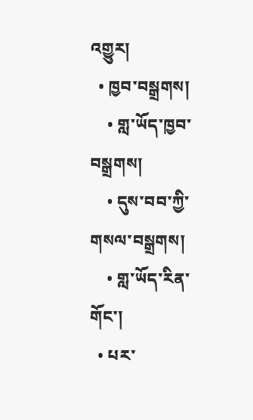འགྱུར།
  • ཁྱབ་བསྒྲགས།
    • གླ་ཡོད་ཁྱབ་བསྒྲགས།
    • དུས་བབ་ཀྱི་གསལ་བསྒྲགས།
    • གླ་ཡོད་རིན་གོང་།
  • པར་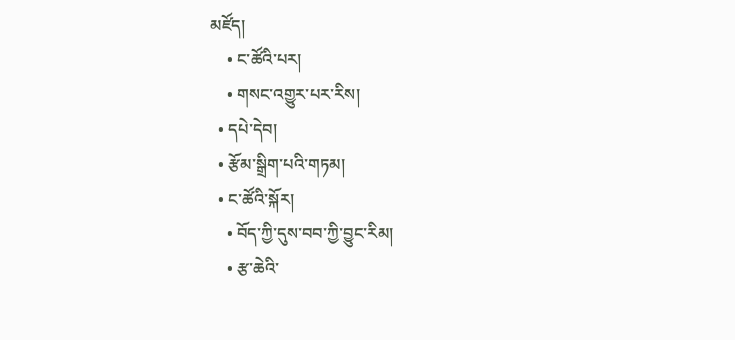མཛོད།
    • ང་ཚོའི་པར།
    • གསང་འགྱུར་པར་རིས།
  • དཔེ་དེབ།
  • རྩོམ་སྒྲིག་པའི་གཏམ།
  • ང་ཚོའི་སྐོར།
    • བོད་ཀྱི་དུས་བབ་ཀྱི་བྱུང་རིམ།
    • རྩ་ཆེའི་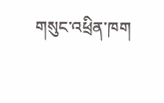གསུང་འཕྲིན་ཁག